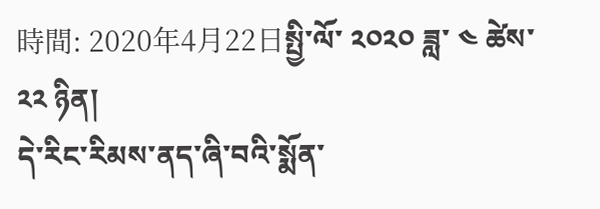時間: 2020年4月22日སྤྱི་ལོ་ ༢༠༢༠ ཟླ་ ༤ ཚེས་ ༢༢ ཉིན།
དེ་རིང་རིམས་ནད་ཞི་བའི་སྨོན་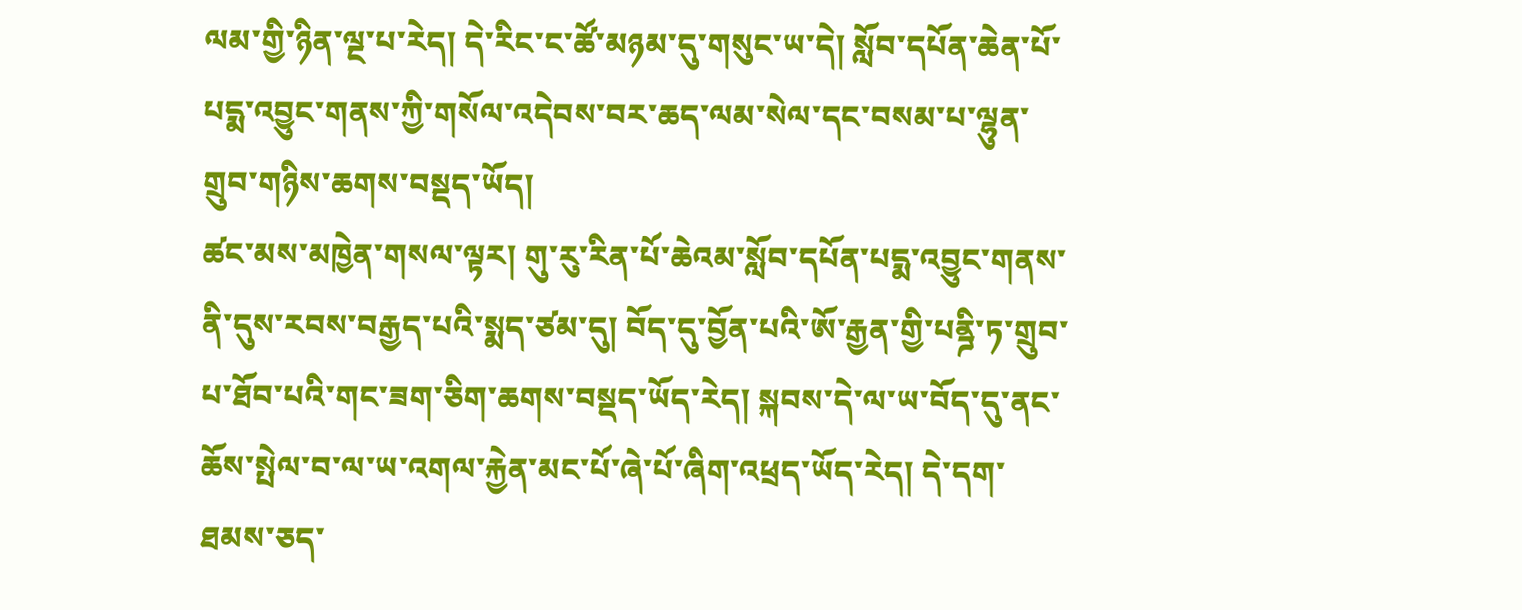ལམ་གྱི་ཉིན་ལྔ་པ་རེད། དེ་རིང་ང་ཚོ་མཉམ་དུ་གསུང་ཡ་དེ། སློབ་དཔོན་ཆེན་པོ་པདྨ་འབྱུང་གནས་ཀྱི་གསོལ་འདེབས་བར་ཆད་ལམ་སེལ་དང་བསམ་པ་ལྷུན་གྲུབ་གཉིས་ཆགས་བསྡད་ཡོད།
ཚང་མས་མཁྱེན་གསལ་ལྟར། གུ་རུ་རིན་པོ་ཆེའམ་སློབ་དཔོན་པདྨ་འབྱུང་གནས་ནི་དུས་རབས་བརྒྱད་པའི་སྨད་ཙམ་དུ། བོད་དུ་བྱོན་པའི་ཨོ་རྒྱན་གྱི་པནྜི་ཏ་གྲུབ་པ་ཐོབ་པའི་གང་ཟག་ཅིག་ཆགས་བསྡད་ཡོད་རེད། སྐབས་དེ་ལ་ཡ་བོད་དུ་ནང་ཆོས་སྤེལ་བ་ལ་ཡ་འགལ་རྐྱེན་མང་པོ་ཞེ་པོ་ཞིག་འཕྲད་ཡོད་རེད། དེ་དག་ཐམས་ཅད་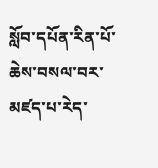སློབ་དཔོན་རིན་པོ་ཆེས་བསལ་བར་མཛད་པ་རེད་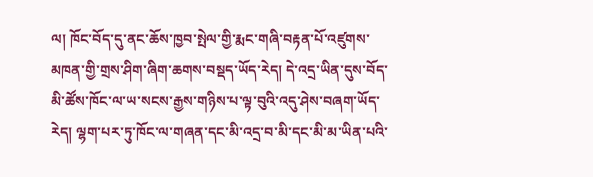ལ། ཁོང་བོད་དུ་ནང་ཆོས་ཁྱབ་སྤེལ་གྱི་རྨང་གཞི་བརྟན་པོ་འཛུགས་མཁན་གྱི་གྲས་ཤིག་ཞིག་ཆགས་བསྡད་ཡོད་རེད། དེ་འདྲ་ཡིན་དུས་བོད་མི་ཚོས་ཁོང་ལ་ཡ་སངས་རྒྱས་གཉིས་པ་ལྟ་བུའི་འདུ་ཤེས་བཞག་ཡོད་རེད། ལྷག་པར་ཏུ་ཁོང་ལ་གཞན་དང་མི་འདྲ་བ་མི་དང་མི་མ་ཡིན་པའི་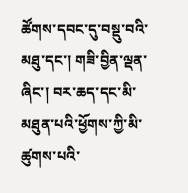ཚོགས་དབང་དུ་བསྡུ་བའི་མཐུ་དང་། གཟི་བྱིན་ལྡན་ཞིང་། བར་ཆད་དང་མི་མཐུན་པའི་ཕྱོགས་ཀྱི་མི་ཚུགས་པའི་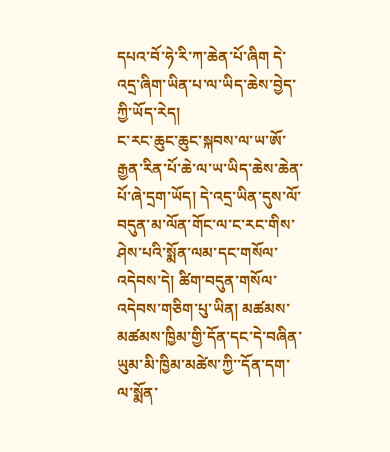དཔའ་བོ་ཧེ་རི་ཀ་ཆེན་པོ་ཞིག དེ་འདྲ་ཞིག་ཡིན་པ་ལ་ཡིད་ཆེས་བྱེད་ཀྱི་ཡོད་རེད།
ང་རང་ཆུང་ཆུང་སྐབས་ལ་ཡ་ཨོ་རྒྱན་རིན་པོ་ཆེ་ལ་ཡ་ཡིད་ཆེས་ཆེན་པོ་ཞེ་དྲག་ཡོད། དེ་འདྲ་ཡིན་དུས་ལོ་བདུན་མ་ལོན་གོང་ལ་ང་རང་གིས་ཤེས་པའི་སྨོན་ལམ་དང་གསོལ་འདེབས་དེ། ཚིག་བདུན་གསོལ་འདེབས་གཅིག་པུ་ཡིན། མཚམས་མཚམས་ཁྱིམ་གྱི་དོན་དང་དེ་བཞིན་ཡུམ་མི་ཁྱིམ་མཚེས་ཀྱི་་དོན་དག་ལ་སྨོན་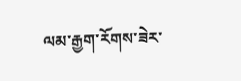ལམ་རྒྱག་རོགས་ཟེར་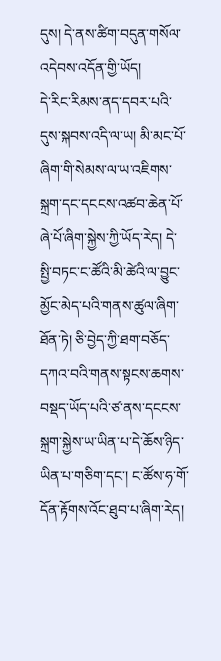དུས། དེ་ནས་ཚིག་བདུན་གསོལ་འདེབས་འདོན་གྱི་ཡོད།
དེ་རིང་རིམས་ནད་དབར་པའི་དུས་སྐབས་འདི་ལ་ཡ། མི་མང་པོ་ཞིག་གི་སེམས་ལ་ཡ་འཇིགས་སྐྲག་དང་དངངས་འཚབ་ཆེན་པོ་ཞེ་པོ་ཞིག་སྐྱེས་ཀྱི་ཡོད་རེད། དེ་སྤྱི་བཏང་ང་ཚོའི་མི་ཚེའི་ལ་བྱུང་མྱོང་མེད་པའི་གནས་ཚུལ་ཞིག་ཐོན་ཏེ། ཅི་བྱེད་ཀྱི་ཐག་བཅོད་དཀའ་བའི་གནས་སྟངས་ཆགས་བསྡད་ཡོད་པའི་ཙ་ནས་དངངས་སྐྲག་སྐྱེས་ཡ་ཡིན་པ་དེ་ཆོས་ཉིད་ཡིན་པ་གཅིག་དང་། ང་ཚོས་ཧ་གོ་དོན་རྟོགས་འོང་ཐུབ་པ་ཞིག་རེད།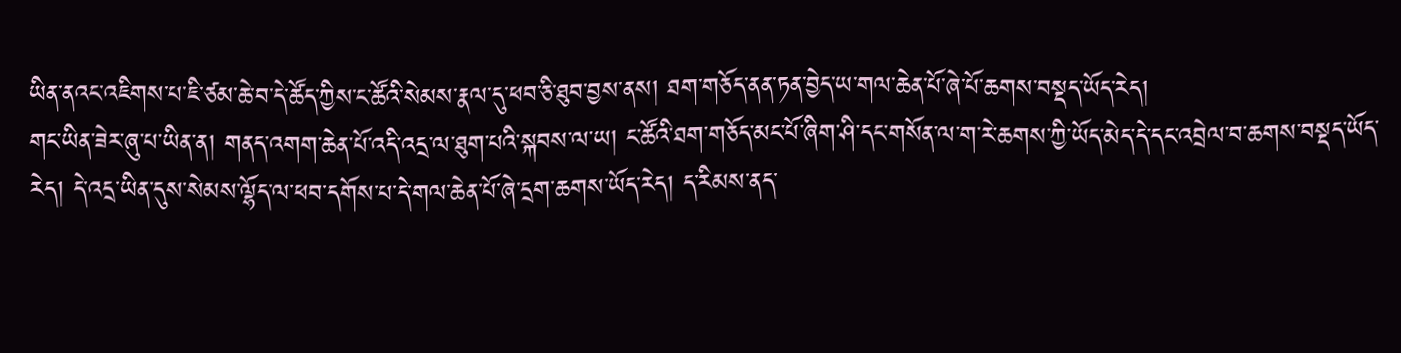ཡིན་ནའང་འཇིགས་པ་ཇི་ཙམ་ཆེ་བ་དེ་ཚོད་ཀྱིས་ང་ཚོའི་སེམས་རྣལ་དུ་ཕབ་ཅི་ཐུབ་བྱས་ནས། ཐག་གཅོད་ནན་ཏན་བྱེད་ཡ་གལ་ཆེན་པོ་ཞེ་པོ་ཆགས་བསྡད་ཡོད་རེད།
གང་ཡིན་ཟེར་ཞུ་པ་ཡིན་ན། གནད་འགག་ཆེན་པོ་འདི་འདྲ་ལ་ཐུག་པའི་སྐབས་ལ་ཡ། ང་ཚོའི་ཐག་གཅོད་མང་པོ་ཞིག་ཤི་དང་གསོན་ལ་ག་རེ་ཆགས་ཀྱི་ཡོད་མེད་དེ་དང་འབྲེལ་བ་ཆགས་བསྡད་ཡོད་རེད། དེ་འདྲ་ཡིན་དུས་སེམས་ལྷོད་ལ་ཕབ་དགོས་པ་དེ་གལ་ཆེན་པོ་ཞེ་དྲག་ཆགས་ཡོད་རེད། ད་རིམས་ནད་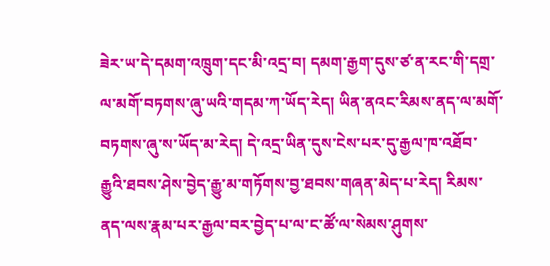ཟེར་ཡ་དེ་དམག་འཁྲུག་དང་མི་འདྲ་བ། དམག་རྒྱག་དུས་ཙ་ན་རང་གི་དགྲ་ལ་མགོ་བཏགས་ཞུ་ཡའི་གདམ་ཀ་ཡོད་རེད། ཡིན་ནའང་རིམས་ནད་ལ་མགོ་བཏགས་ཞུ་ས་ཡོད་མ་རེད། དེ་འདྲ་ཡིན་དུས་ངེས་པར་དུ་རྒྱལ་ཁ་འཐོབ་རྒྱུའི་ཐབས་ཤེས་བྱེད་རྒྱུ་མ་གཏོགས་བྱ་ཐབས་གཞན་མེད་པ་རེད། རིམས་ནད་ལས་རྣམ་པར་རྒྱལ་བར་བྱེད་པ་ལ་ང་ཚོ་ལ་སེམས་ཤུགས་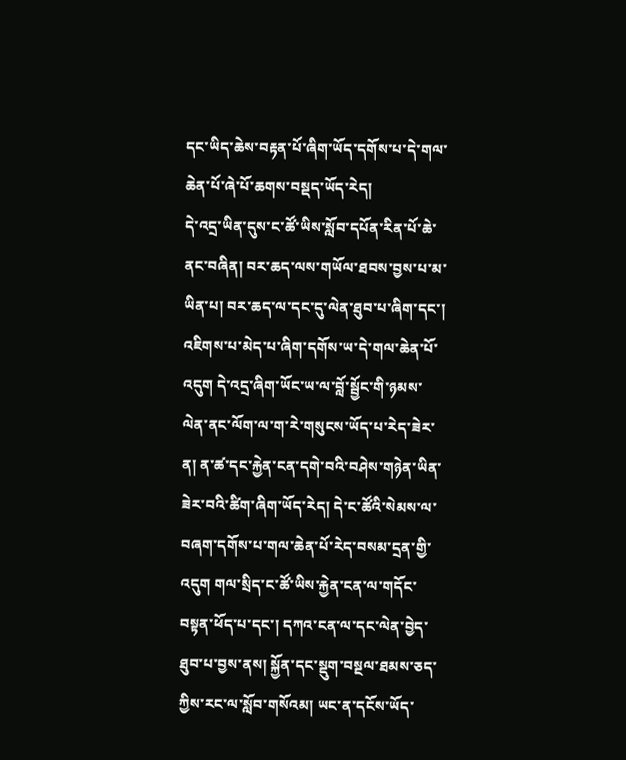དང་ཡིད་ཆེས་བརྟན་པོ་ཞིག་ཡོད་དགོས་པ་དེ་གལ་ཆེན་པོ་ཞེ་པོ་ཆགས་བསྡད་ཡོད་རེད།
དེ་འདྲ་ཡིན་དུས་ང་ཚོ་ཡིས་སློབ་དཔོན་རིན་པོ་ཆེ་ནང་བཞིན། བར་ཆད་ལས་གཡོལ་ཐབས་བྱས་པ་མ་ཡིན་པ། བར་ཆད་ལ་དང་དུ་ལེན་ཐུབ་པ་ཞིག་དང་།
འཇིགས་པ་མེད་པ་ཞིག་དགོས་ཡ་དེ་གལ་ཆེན་པོ་འདུག དེ་འདྲ་ཞིག་ཡོང་ཡ་ལ་བློ་སྦྱོང་གི་ཉམས་ལེན་ནང་ལོག་ལ་ག་རེ་གསུངས་ཡོད་པ་རེད་ཟེར་ན། ན་ཚ་དང་རྐྱེན་ངན་དགེ་བའི་བཤེས་གཉེན་ཡིན་ཟེར་བའི་ཚིག་ཞིག་ཡོད་རེད། དེ་ང་ཚོའི་སེམས་ལ་བཞག་དགོས་པ་གལ་ཆེན་པོ་རེད་བསམ་དྲན་གྱི་འདུག གལ་སྲིད་ང་ཚོ་ཡིས་རྐྱེན་ངན་ལ་གདོང་བསྟན་ཕོད་པ་དང་། དཀའ་ངན་ལ་དང་ལེན་བྱེད་ཐུབ་པ་བྱས་ནས། སྐྱོན་དང་སྡུག་བསྔལ་ཐམས་ཅད་ཀྱིས་རང་ལ་སློབ་གསོའམ། ཡང་ན་དངོས་ཡོད་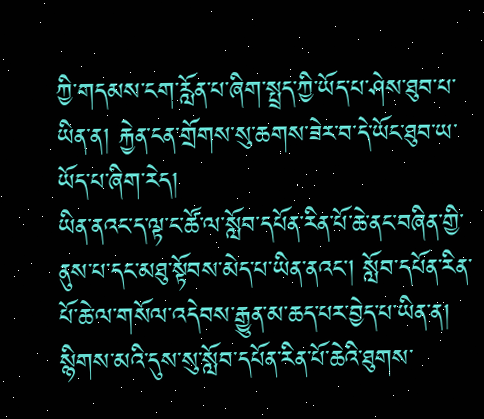ཀྱི་གདམས་ངག་རློན་པ་ཞིག་སྤྲད་ཀྱི་ཡོད་པ་ཤེས་ཐུབ་པ་ཡིན་ན། རྐྱེན་ངན་གྲོགས་སུ་ཆགས་ཟེར་བ་དེ་ཡོང་ཐུབ་ཡ་ཡོད་པ་ཞིག་རེད།
ཡིན་ནའང་ད་ལྟ་ང་ཚོ་ལ་སློབ་དཔོན་རིན་པོ་ཆེ་ནང་བཞིན་གྱི་ནུས་པ་དང་མཐུ་སྟོབས་མེད་པ་ཡིན་ནའང། སློབ་དཔོན་རིན་པོ་ཆེ་ལ་གསོལ་འདེབས་རྒྱུན་མ་ཆད་པར་བྱེད་པ་ཡིན་ན། སྙིགས་མའི་དུས་སུ་སློབ་དཔོན་རིན་པོ་ཆེའི་ཐུགས་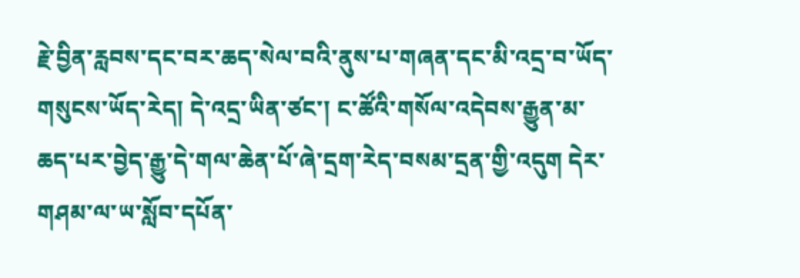རྗེ་བྱིན་རླབས་དང་བར་ཆད་སེལ་བའི་ནུས་པ་གཞན་དང་མི་འདྲ་བ་ཡོད་གསུངས་ཡོད་རེད། དེ་འདྲ་ཡིན་ཙང་། ང་ཚོའི་གསོལ་འདེབས་རྒྱུན་མ་ཆད་པར་བྱེད་རྒྱུ་དེ་གལ་ཆེན་པོ་ཞེ་དྲག་རེད་བསམ་དྲན་གྱི་འདུག དེར་གཤམ་ལ་ཡ་སློབ་དཔོན་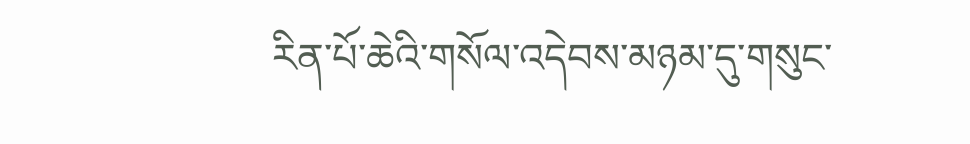རིན་པོ་ཆེའི་གསོལ་འདེབས་མཉམ་དུ་གསུང་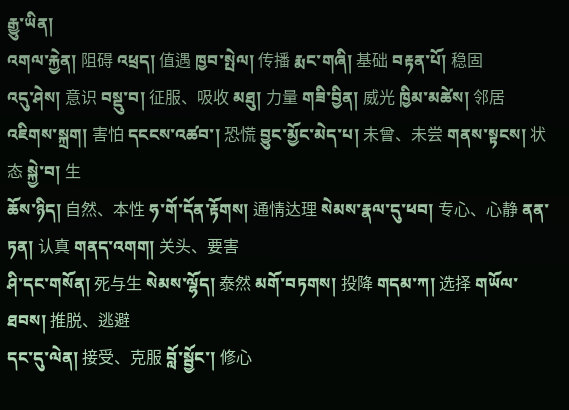རྒྱུ་ཡིན།
འགལ་རྐྱེན། 阻碍 འཕྲད། 值遇 ཁྱབ་སྤེལ། 传播 རྨང་གཞི། 基础 བརྟན་པོ། 稳固
འདུ་ཤེས། 意识 བསྡུ་བ། 征服、吸收 མཐུ། 力量 གཟི་བྱིན། 威光 ཁྱིམ་མཚེས། 邻居
འཇིགས་སྐྲག། 害怕 དངངས་འཚབ་། 恐慌 བྱུང་མྱོང་མེད་པ། 未曾、未尝 གནས་སྟངས། 状态 སྐྱེ་བ། 生
ཆོས་ཉིད། 自然、本性 ཧ་གོ་དོན་རྟོགས། 通情达理 སེམས་རྣལ་དུ་ཕབ། 专心、心静 ནན་ཏན། 认真 གནད་འགག། 关头、要害
ཤི་དང་གསོན། 死与生 སེམས་ལྷོད། 泰然 མགོ་བཏགས། 投降 གདམ་ཀ། 选择 གཡོལ་ཐབས། 推脱、逃避
དང་དུ་ལེན། 接受、克服 བློ་སྦྱོང་། 修心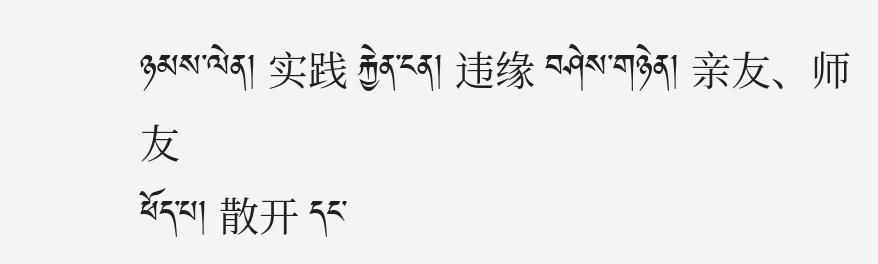ཉམས་ལེན། 实践 རྐྱེན་ངན། 违缘 བཤེས་གཉེན། 亲友、师友
ཕོད་པ། 散开 དང་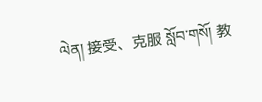ལེན། 接受、克服 སློབ་གསོ། 教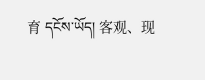育 དངོས་ཡོད། 客观、现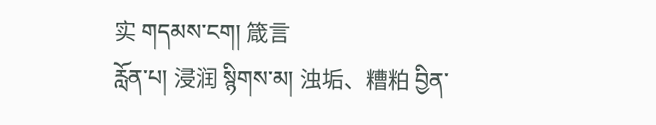实 གདམས་ངག། 箴言
རློན་པ། 浸润 སྙིགས་མ། 浊垢、糟粕 བྱིན་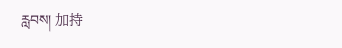རླབས། 加持